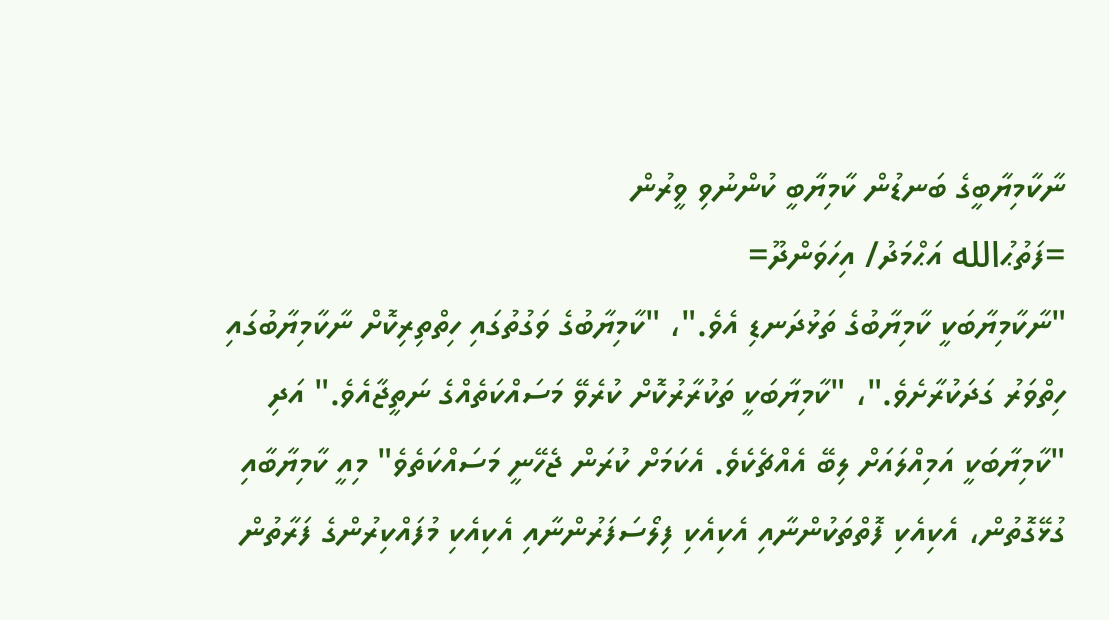ނާކާމިޔާބީގެ ބަނޑުން ކާމިޔާބީ ކުންނުވި ވީރުން
=ފަތުޙުالله އަޙްމަދު/ އިހަވަންދޫ=
"ނާކާމިޔާބަކީ ކާމިޔާބުގެ ތަޅުދަނޑި އެވެ."، "ކާމިޔާބުގެ ވަގުތުގައި ހިތްތިރިކޮށް ނާކާމިޔާބުގައި ހިތްވަރު ގަދަކުރާށެވެ."، "ކާމިޔާބަކީ ތަކުރާރުކޮށް ކުރެވޭ މަސައްކަތެއްގެ ނަތީޖާއެވެ." އަދި "ކާމިޔާބަކީ އަމިއްލައަށް ލިބޭ އެއްޗެކެވެ. އެކަމަށް ކުރަން ޖެހޭނީ މަސައްކަތެވެ" މިއީ ކާމިޔާބާއި ގުޅޭގޮތުން، އެކިއެކި ފޮތްތަކުންނާއި އެކިއެކި ފިލޯސަފަރުންނާއި އެކިއެކި މުފައްކިރުންގެ ފަރާތުން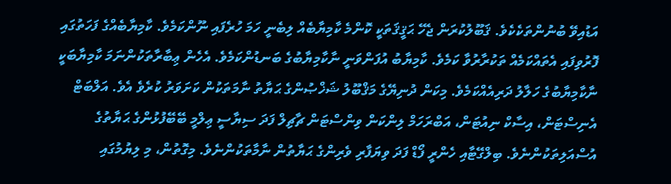އަޑުއިވޭ ބުނުންތަކެކެވެ. ޤަބޫލުކުރަން ޖެހޭ ޙަޤީޤަތަކީ ކޮންމެ ކާމިޔާބެއް ލިބެނީ ހަމަ ހުރެފައި ނޫންކަމެވެ. ކާމިޔާބެއްގެ ފަހަތުގައި ފޮރުވިފައި އެތައްކަމެއް ތަކުރާރުވާ ކަމެވެ. ކާމިޔާބު އުފަންވަނީ ނާކާމިޔާބުގެ ބަނޑުންކަމެވެ. އެހެން ޢިބާރާތަކުންނަމަ ކާމިޔާބަކީ ނާކާމިޔާބުގެ ހަލާލު ދަރިއެއްކަމެވެ. މިކަން ދުނިޔޭގެ މަޤްބޫލު ޝަޚްޞުންގެ ޙަޔާތު ނާމަތަކުން ކަށަވަރު ކުރެވެ އެވެ. އަލްބަޓް އެނިސްޓަން، އިސާކް ނިއުޓަން، އަބްރަހަމް ލިންކަން ވިންސްޓަން ޗާޗިލް ފަދަ ސިޔާސީ ޢިލްމީ ބޭބޭފުޅުންގެ ޙަޔާތުގެ އުސްއަލިތަކުންނެވެ. ބިލްގޭޓާއި ހެންރީ ފޯޑް ފަދަ ވިޔަފާރި ވެރިންގެ ޙަޔާތުން ނާމާތަކުންނެވެ. މިގޮތުން، މި ލިޔުމުގައި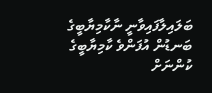ބަލައިލާފައިވާނީ ނާކާމިޔާބީގެ ބަނޑުން އުފަންވެ ކާމިޔާބީގެ ކުންނަށް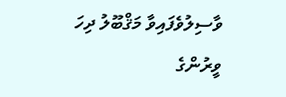ވާސިލުވެފައިވާ މަޤްބޫލު ދިހަ ވީރުންގެ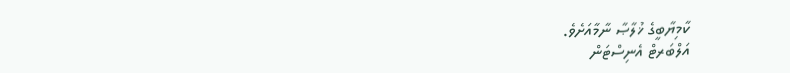ކާމިޔާބީގެ ޚުލާޞާ ނާމާއަށެވެ.
އަލްބަރޓް އެނިސްޓަން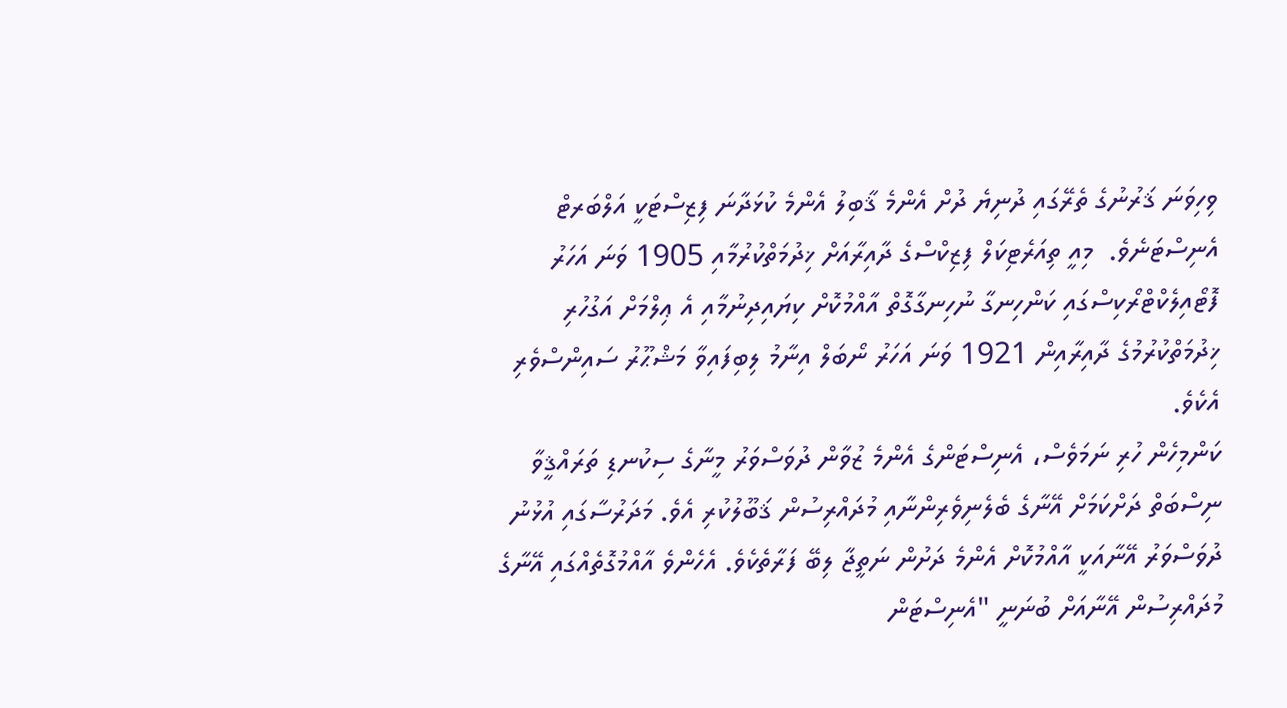ވިހިވަނަ ޤަރުނުގެ ތެރޭގައި ދުނިޔެ ދުށް އެންމެ ޤާބިލު އެންމެ ކުޅަދާނަ ފިޒިސްޓަކީ އަލްބަރޓް އެނިސްޓަނެވެ.  މިއީ ތިއަރެޓިކަލް ފިޒިކްސްގެ ދާއިރާއަށް ޚިދުމަތްކުރުމާއި 1905 ވަނަ އަހަރު ފޮޓޯއިލެކްޓްރޯކިސްގައި ކަންހިނގާ ނުހިނގާގޮތް އާއްމުކޮށް ކިޔައިދިނުމާއި އެ ޢިލްމަށް އަގުހުރި ޚިދުމަތްކުރުމުގެ ދާއިރާއިން 1921 ވަނަ އަހަރު ނޯބަލް އިނާމު ލިބިފައިވާ މަޝްޙޫރު ސައިންސްވެރި އެކެވެ.
ކަންމިހެން ހުރި ނަމަވެސް، އެނިސްޓަންގެ އެންމެ ޒުވާން ދުވަސްވަރު މީނާގެ ސިކުނޑި ތަރައްޤީވާ ނިސްބަތް ދަށްކަމަށް އޭނާގެ ބެލެނިވެރިންނާއި މުދައްރިސުން ޤަބޫލުކުރި އެވެ. މަދަރުސާގައި އުޅުނު ދުވަސްވަރު އޭނާއަކީ އާއްމުކޮށް އެންމެ ދަށުން ނަތީޖާ ލިބޭ ފަރާތެކެވެ. އެހެންވެ އާއްމުގޮތެއްގައި އޭނާގެ މުދައްރިސުން އޭނާއަށް ބުނަނީ "އެނިސްޓަން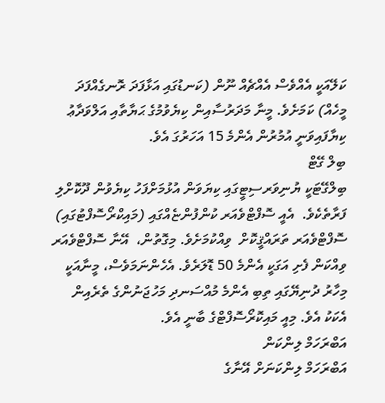ކަލޭއަކީ އެއްވެސް އެއްޗެއް ނޫން (ކަނޑުގައި އަޅާފަދަ ރޮނގެއްފަދަ މީހެއް) ކަމަށެވެ. މީނާ މަދަރުސާއިން ކިޔެވުމުގެ ޙަޔާތާއި އަލްވަދާޢު ކިޔާފައިވަނީ އުމުރުން އެންމެ 15 އަހަރުގަ އެވެ.
ބިލް ގޭޓް
ބިލްގޭޓަކީ ޔުނިވަރސިޓީގައި ކިޔަވަން އުޅުމަށްފަހު ކިޔެވުން ދޫކޮށްލި ފަރާތެކެވެ.  އެއީ ސޮފްޓްވެއަރ ކުންފުންޏެއްގައި (މައިކްރޯސޮފްޓުގައި) ސޮފްޓްވެއަރ ތަރައްޤީކޮށް  ވިއްކުމަށެވެ. މިގޮތުން،  އޭނާ ސޮފްޓްވެއަރ ވިއްކަން ފެށި އަގަކީ އެންމެ 50 ޑޮލަރެވެ. އެހެންނަމަވެސް، މީނާއަކީ މިހާރު ދުނިޔޭގައި ތިބި އެންމެ މުއްސަނދި މަހުޖަނުންގެ ތެރެއިން އެކަކު އެވެ. މިއީ މައިކޮރޯސޮފްޓްގެ ބާނީ އެވެ.
އަބްރަހަމް ލިންކަން
އަބްރަހަމް ލިންކަނަށް އޭނާގެ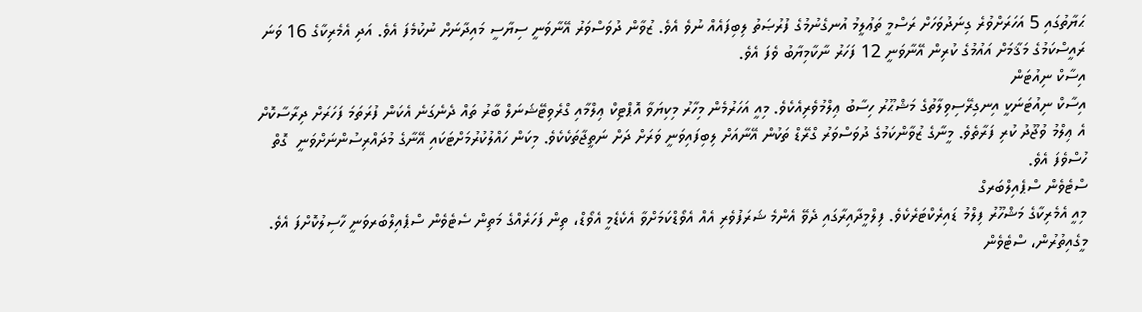ޙަޔާތުގައި 5 އަހަރަށްވުރެ ގިނަދުވަހަށް ރަސްމީ ތަޢުލީމު އުނގެނުމުގެ ފުރުޞަތު ލިބިފައެއް ނުވެ އެވެ. ޒުވާން ދުވަސްވަރު އޭނާވަނީ ސިޔާސީ މައިދާނަށް ނުކުމެފަ އެވެ. އަދި އެމެރިކާގެ 16 ވަނަ ރައީސްކަމުގެ މަޤާމަށް އައުމުގެ ކުރިން އޭނާވަނީ 12 ފަހަރު ނާކާމިޔާބު ވެފަ އެވެ.
އިސާކް ނިއުޓަން
އިސާކް ނިއުޓަނަކީ އިނގިރޭސިވިލާތުގެ މަޝްޙޫރު ހިސާބު ޢިލްމުވެރިއެކެވެ. މިއީ އަހަރުމެން މިހާރު މިކިޔަވާ އޮޕްޓިކް ޢިލްމާއި ގްރެވިޓޭޝަނަލް ބާރު ތައް ދެނެގަނެ އެކަން ފުރަތަމަ ފަހަރަށް ދިރާސާކޮށް އެ ޢިލްމު ވުޖޫދު ކުރި ފަރާތެވެ. މީނާގެ ޒުވާންކަމުގެ ދުވަސްވަރު ގްރޭޑް ތަކުން އޭނާއަށް ލިބިފައިވަނީ ވަރަށް ދަށް ނަތީޖާތަކެކެވެ. މިކަން ހައްލުކުރުމަށްޓަކައި އޭނާގެ މުދައްރިސުންނަށްވަނީ  ގޮތް ހުސްވެފަ އެވެ.
ސްޓެވެން ސްޕެއިލްބަރގް
މިއީ އެމެރިކާގެ މަޝްހޫރު ފިލްމު ޑައިރެކްޓަރެކެވެ. ފިލްމީދާއިރާގައި ދެވޭ އެންމެ ޝަރަފުވެރި އެއް އެވޯޑްކަމަށްވާ އެކެޑެމީ އެވޯޑް، ތިން ފަހަރެއްގެ މަތިން ސެޓެވެން ސްޕެއިލްބަރވަނީ ހާސިލުކޮށްފަ އެވެ. މީގެއިތުރުން، ސްޓެވެން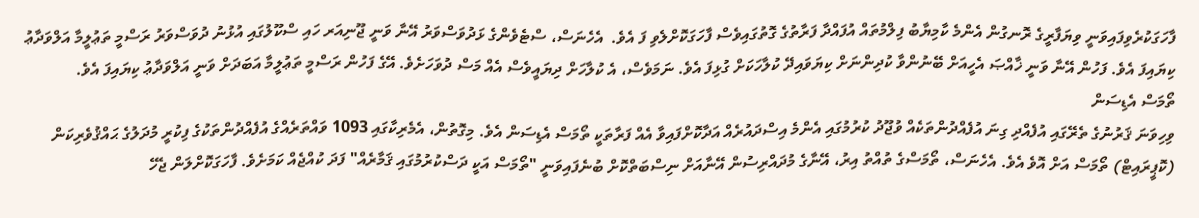ފާހަގަކުރެވިފައިވަނީ ވިޔަފާރީގެ ރޮނގުން އެންމެ ކާމިޔާބު ފިލްމުތައް އުފައްދާ ފަރާތުގެ ގޮތުގައިވެސް ފާހަގަކޮށްލެވި ފަ އެވެ.  އެހެނަސް، ސްޓެވެންގެ ޅަދުވަސްވަރު އޭނާ ވަނީ ޖޫނިއަރ ހައި ސްކޫލުގައި އުޅުނު ދުވަސްވަރު ރަސްމީ ތަޢުލީމާ އަލްވަދާޢު ކިޔައިފަ އެވެ. ފަހުން އޭނާ ވަނީ ޚާއްޞަ އެހީއަށް ބޭނުންވާ ކުދިންނަށް ކިޔަވައިދޭ ކުލާހަކަށް ގުޅިފަ އެވެ. ނަމަވެސް، އެ ކުލާހަށް ދިޔައީވެސް އެއް މަސް ދުވަހަށެވެ. އޭގެ ފަހުން ރަސްމީ ތަޢުލީމާ އަބަދަށް ވަނީ އަލްވަދާޢު ކިޔައިފަ އެވެ.
ތޯމަސް އެޑިސަން
ވިހިވަނަ ޤަރުނުގެ ތެރޭގައި އުފެއްދި ގިނަ އުފެއްދުންތަކެއް ވުޖޫދު ކުރުމުގައި އެންމެ އިސްދައުރެއް އަދާކޮށްފައިވާ އެއް ފަރާތަކީ ތޯމަސް އެޑިސަން އެވެ. މިގޮތުން، އެމެރިކާގައި 1093 ވައްތަރެއްގެ އުފެއްދުންތަކުގެ ފިކުރީ މުދަލުގެ ޙައްޤުވެރިކަން (ކޮޕީރައިޓް) ތޯމަސް އަށް އޮވެ އެވެ. އެހެނަސް، ތޯމަސްގެ ތުއްތު އިރު، އޭނާގެ މުދައްރިސުން އޭނާއަށް ނިސްބަތްކޮށް ބުނެފައިވަނީ "ތޯމަސް އަކީ ދަސްކުރުމުގައި ޤަމާރެއް" ފަދަ ކުއްޖެއް ކަމަށެވެ. ފާހަގަކޮށްލަން ޖެހޭ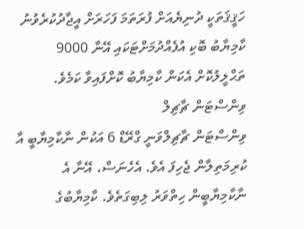ހަޤީޤަތަކީ ދުނިޔެއަށް ފުރަތަމަ ފަހަރަށް އީޖާދުކުރެވުނު ކާމިޔާބު ބޮކި އުފެއްދުމަށްޓަކައި އޭނާ 9000 ތަޙްލީލުކޮށް އެކަން ކާމިޔާބު ކޮށްފައިވާ ކަމެވެ.
ވިންސްޓަން ޗާޗިލް
ވިންސްޓަން ޗާޗިލްވަނީ ގްރޭޑް 6 އަކުން ނާކާމިޔާބީ އާ ކުރިމަތިލާން ޖެހިފަ އެވެ. އެހެނަސް، އޭނާ އެ ނާކާމިޔާބީން ހިތްވަރު ލިބިގަތެވެ. ކާމިޔާބުގެ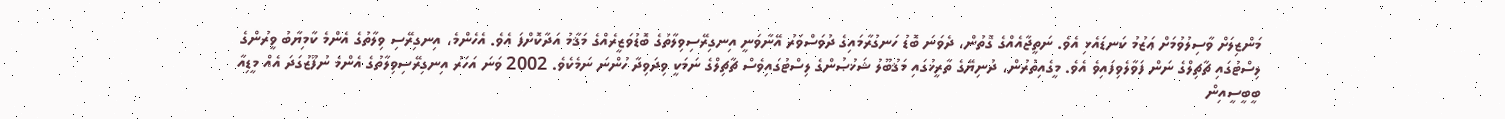މަންޒިލަށް ވާސިލުވުމަށް ޢަޒުމު ކަނޑައެޅި އެވެ. ނަތީޖާއެއްގެ ގޮތުން، ދެވަނަ ބޮޑު ހަނގުރާމައިގެ ދުވަސްވަރު އޭނާވަނީ އިނގިރޭސިވިލާތުގެ ބޮޑުވަޒީރެއްގެ މަޤާމު އަދާކޮށްފަ އެވެ. އެހެންމެ، އިނގިރޭސި ވިލާތުގެ އެންމެ ކާމިޔާބު ވީރުންގެ ލިސްޓުގައި ޗާޗިލްގެ ނަން ފަވާލެވިފައިވެ އެވެ. މީގެއިތުރުން، ދުނިޔޭގެ ތާރީޚުގައި މަޤުބޫލު ޝަޚުޞުންގެ ލިސްޓުގައިވެސް ޗާޗިލްގެ ނަމަކީ ވިދަވިދާ ހުންނަ ނަމެކެވެ. 2002 ވަނަ އަހަރު އިނގިރޭސިވިލާތުގެ އެންމެ ނުފޫޒުގަދަ އެއް މީޑިއާ ބީބީސީއިން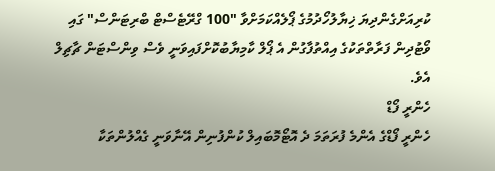ކުރިއަށްގެންދިޔަ ޚިޔާލުހޯދުމުގެ ޕޯލެއްކަމަށްވާ "100 ގްރޭޓެސްޓް ބްރިޓަންސް" ގައި ވޯޓުދިން ފަރާތްތަކުގެ އިއްތުފާގުން އެ ޕޯލް ކާމިޔާބުކޮށްފައިވަނީ ވެސް ވިންސްޓަން ޗާޗިލް އެވެ.
ހެންރީ ފޯޑް
ހެންރީ ފޯޑްގެ އެންމެ ފުރަތަމަ ދެ އޮޓޯމޮބައިލް ކުންފުނިން އޭނާވަނީ ގެއްލުންތަކާ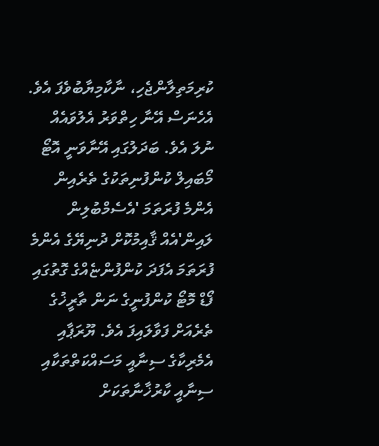ކުރިމަތިލާންޖެހި، ނާކާމިޔާބުވެފަ އެވެ.  އެހެނަސް އޭނާ ހިތްވަރު އެލުވައެއް ނުލަ އެވެ. ބަދަލުގައި އޭނާވަނީ އޮޓޯ މޯބައިލް ކުންފުނިތަކުގެ ތެރެއިން އެންމެ ފުރަތަމަ 'އެސެމްބުލިން ލައިން'އެއް ޤާއިމުކޮށް ދުނިޔޭގެ އެންމެ ފުރަތަމަ އެފަދަ ކުންފުންޏެއްގެ ގޮތުގައި ފޯޑް މޮޓޯ ކުންފުނީގެ ނަން ތާރީޚުގެ ތެރެއަށް ފަވާލައިފަ އެވެ. ޔޫރަޕާއި އެމެރިކާގެ ސިނާއީ މަސައްކަތްތަކާއި ސިނާއީ ކާރުޚާނާތަކަށް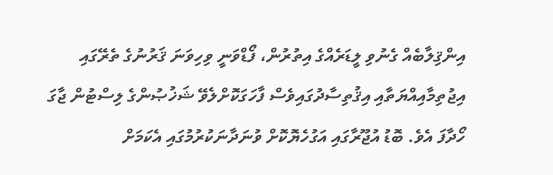އިންޤިލާބެއް ގެނުވި ލީޑަރެއްގެ އިތުރުން، ފޯޑްވަނީ ވިހިވަނަ ޤަރުނުގެ ތެރޭގައި އިޖުތިމާއިއްޔަތާއި އިޤުތިސާދުގައިވެސް ފާހަގަކޮށްލެވޭ ޝަޚުޞުންގެ ލިސްޓުން ޖާގަ ހޯދާފަ އެވެ. ބޮޑު އުޖޫރާގައި އަގުހެޔޮކޮށް ވުނަދާނަކުރުމުގައި އެކަމަށް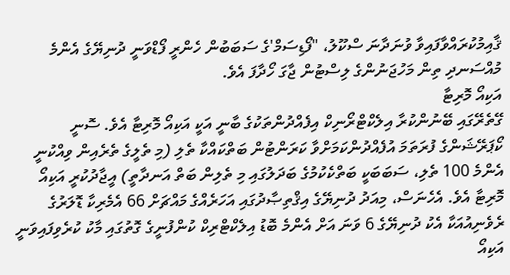ޤާއިމުކުރައްވާފައިވާ ވުނަދާނަ ސްކޫލު، "ފޯޑިސަމް'ގެ ސަބަބުން ހެންރީ ފޯޑްވަނީ ދުނިޔޭގެ އެންމެ މުއްސަނދި ތިން މަހުޖަނުންގެ ލިސްޓުން ޖާގަ ހޯދާފަ އެވެ.
އަކިއޯ މޮރިޓާ
ގޭތެރޭގައި ބޭނުންކުރާ އިލެކްޓްރޯނިކް އިފެއްދުންތަކުގެ ބާނީ އަކީ އަކިއޯ މޮރިޓާ އެވެ. ސޮނީ ކޯޕަރޭޝަންގެ ފުރަތަމަ އުފެއްދުންކަމަށްވާ ކަރަންޓުން ބަތްކައްކާ ތެލި (މި ތެލީގެ ތެރެއިން ވިއްކުނީ އެންމެ 100 ތެލި، ސަބަބަކީ ބަތްކެކުމުގެ ބަދަލުގައި މި ތެލިން ބަތް އަނދާތީ) އީޖާދުކުރީ އަކިއޯ މޮރިޓާ އެވެ. އެހެނަސް، މިއަދު ދުނިޔޭގެ އިޤްތިޞާދުގައި އަހަރެއްގެ މައްޗަށް 66 އެމެރިކާ ޑޮލަރުގެ ރެވެނިއުއަކާ އެކު ދުނިޔޭގެ 6 ވަނަ އަށް އެންމެ ބޮޑު އިލެކްޓްރިކް ކުންފުނީގެ ގޮތުގައި މާކު ކުރެވިފައިވަނީ އަކިއޯ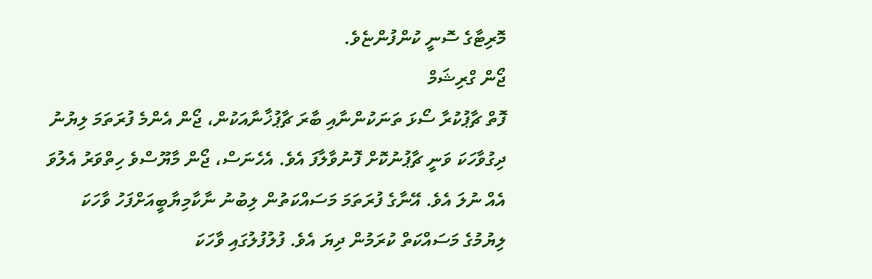މޮރިޓާގެ ސޮނީ ކުންފުންޏެވެ.
ޖޯން ގްރިޝަމް
ފޮތް ޗާޕުކުރާ ސޯޅަ ތަނަކުންނާއި ބާރަ ޗާޕުޚާނާއަކުން، ޖޯން އެންމެ ފުރަތަމަ ލިޔުނު ދިގުވާހަކަ ވަނީ ޗާޕުނުކޮށް ފޮނުވާލާފަ އެވެ. އެހެނަސް، ޖޯން މާޔޫސްވެ ހިތްވަރު އެލުވަ އެއް ނުލަ އެވެ. އޭނާގެ ފުރަތަމަ މަސައްކަތުން ލިބުނު ނާކާމިޔާބީއަށްފަހު ވާހަކަ ލިޔުމުގެ މަސައްކަތް ކުރަމުން ދިޔަ އެވެ. ފުލުފުލުގައި ވާހަކަ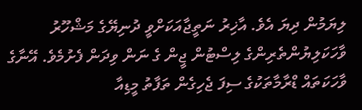ލިޔަމުން ދިޔަ އެވެ. އާޚިރު ނަތީޖާއަކަށްވީ ދުނިޔޭގެ މަޝްހޫރު ވާހަކަލިޔުންތެރިންގެ ލިސްޓުން ޖީން ގެ ނަން ވިދަން ފެށުމެވެ. އޭނާގެ ވާހަކަތައް ޑްރާމާތަކުގެ ސިފަ ޖެހިގެން ތަފާތު މީޑިއާ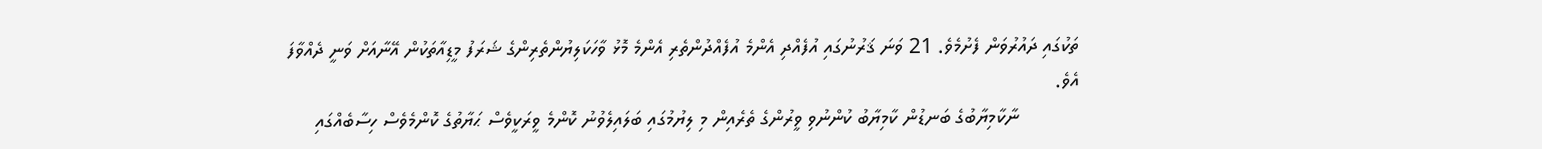ތަކުގައި ދައުރުވަން ފެށުމެވެ. 21 ވަނަ ޤަރުނުގައި އުފެއްދި އެންމެ އުފެއްދުންތެރި އެންމެ މޮޅު ވާހަކަލިޔުންތެރިންގެ ޝަރަފު މީޑިއާތަކުން އޭނާއަށް ވަނީ ދެއްވާފަ އެވެ.
           ނާކާމިޔާބުގެ ބަނޑުން ކާމިޔާބު ކުންނުވި ވީރުންގެ ތެރެއިން މި ލިޔުމުގައި ބަލައިލެވުނު ކޮންމެ ވީރަކީވެސް ޙަޔާތުގެ ކޮންމެވެސް ހިސާބެއްގައި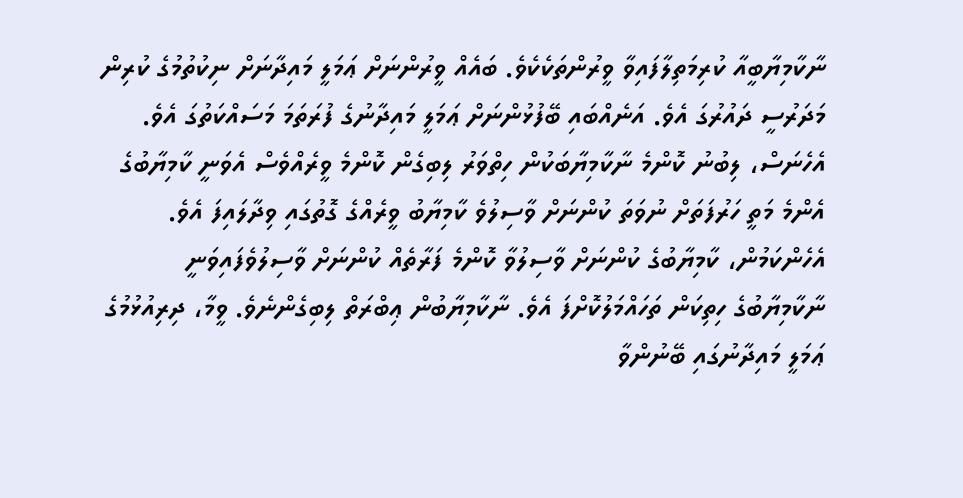ނާކާމިޔާބީއާ ކުރިމަތިލާފައިވާ ވީރުންތަކެކެވެ. ބައެއް ވީރުންނަށް ޢަމަލީ މައިދާނަށް ނިކުތުމުގެ ކުރިން މަދަރުސީ ދައުރުގަ އެވެ. އަނެއްބައި ބޭފުޅުންނަށް ޢަމަލީ މައިދާނުގެ ފުރަތަމަ މަސައްކަތުގަ އެވެ. އެހެނަސް، ލިބުނު ކޮންމެ ނާކާމިޔާބަކުން ހިތްވަރު ލިބިގެން ކޮންމެ ވީރެއްވެސް އެވަނީ ކާމިޔާބުގެ އެންމެ މަތީ ހަރުފަތަށް ނުވަތަ ކުންނަށް ވާސިލުވެ ކާމިޔާބު ވީރެއްގެ ގޮތުގައި ވިދާލައިފަ އެވެ. އެހެންކަމުން، ކާމިޔާބުގެ ކުންނަށް ވާސިލުވާ ކޮންމެ ފަރާތެއް ކުންނަށް ވާސިލުވެފައިވަނީ ނާކާމިޔާބުގެ ހިތިކަން ތަހައްމަލުކޮށްފަ އެވެ. ނާކާމިޔާބުން ޢިބްރަތް ލިބިގެންނެވެ. ވީމާ، ދިރިއުޅުމުގެ ޢަމަލީ މައިދާނުގައި ބޭނުންވާ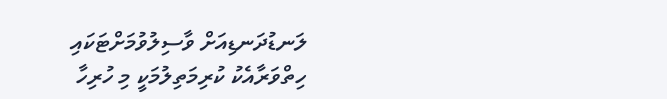ލަނޑުދަނޑިއަށް ވާސިލުވުމަށްޓަކައި ހިތްވަރާއެކު ކުރިމަތިލުމަކީ މި ހުރިހާ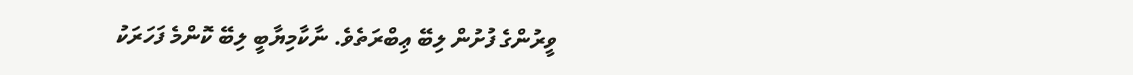ވީރުންގެ ފުށުން ލިބޭ ޢިބްރަތެވެ. ނާކާމިޔާބީ ލިބޭ ކޮންމެ ފަހަރަކު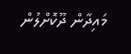މައިދާން ދޫކޮށްލުން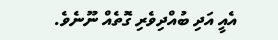އެއީ އަދި ބުއްދިވެރި ގޮތެއް ނޫނެވެ.